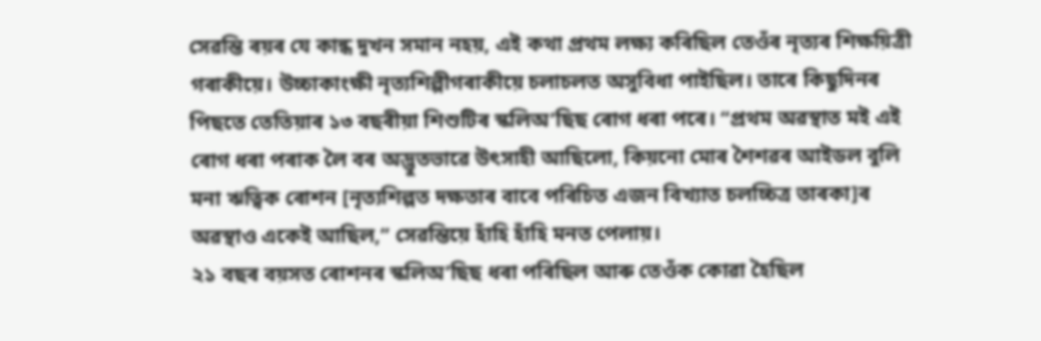সেৱন্তি ৰয়ৰ যে কান্ধ দুখন সমান নহয়, এই কথা প্ৰথম লক্ষ্য কৰিছিল তেওঁৰ নৃত্যৰ শিক্ষয়িত্ৰী গৰাকীয়ে। উচ্চাকাংক্ষী নৃত্যশিল্পীগৰাকীয়ে চলাচলত অসুবিধা পাইছিল। তাৰে কিছুদিনৰ পিছতে তেতিয়াৰ ১৩ বছৰীয়া শিশুটিৰ স্কলিঅ’ছিছ ৰোগ ধৰা পৰে। “প্ৰথম অৱস্থাত মই এই ৰোগ ধৰা পৰাক লৈ বৰ অদ্ভুতভাৱে উৎসাহী আছিলো, কিয়নো মোৰ শৈশৱৰ আইডল বুলি মনা ঋত্বিক ৰোশন [নৃত্যশিল্পত দক্ষতাৰ বাবে পৰিচিত এজন বিখ্যাত চলচ্চিত্ৰ তাৰকা]ৰ অৱস্থাও একেই আছিল,” সেৱন্তিয়ে হাঁহি হাঁহি মনত পেলায়।
২১ বছৰ বয়সত ৰোশনৰ স্কলিঅ’ছিছ ধৰা পৰিছিল আৰু তেওঁক কোৱা হৈছিল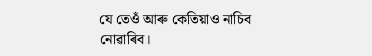যে তেওঁ আৰু কেতিয়াও নাচিব নোৱাৰিব।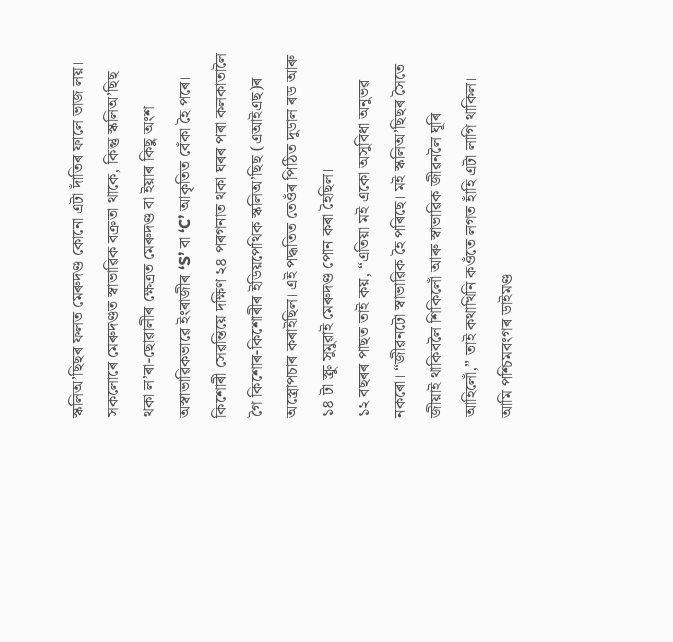স্কলিঅ’ছিছৰ ফলত মেৰুদণ্ড কোনো এটা দাঁতিৰ ফালে ভাজ লয়। সকলোৰে মেৰুদণ্ডত স্বাভাৱিক বক্ৰতা থাকে, কিন্তু স্কলিঅ’ছিছ থকা ল’ৰা-ছোৱালীৰ ক্ষেত্ৰত মেৰুদণ্ড বা ইয়াৰ কিছু অংশ অস্বাভাৱিকভাৱে ইংৰাজীৰ ‘S’ বা ‘C’ আকৃতিত বেঁকা হৈ পৰে।
কিশোৰী সেৱন্তিয়ে দক্ষিণ ২৪ পৰগনাত থকা ঘৰৰ পৰা কলকাতালৈ গৈ কিশোৰ-কিশোৰীৰ ইডিয়পেথিক স্কলিঅ’ছিছ (এআইএছ)ৰ অস্ত্ৰোপচাৰ কৰাইছিল। এই পদ্ধতিত তেওঁৰ পিঠিত দুডাল ৰড আৰু ১৪ টা স্ক্ৰু সুমুৱাই মেৰুদণ্ড পোন কৰা হৈছিল।
১২ বছৰৰ পাছত তাই কয়, “এতিয়া মই একো অসুবিধা অনুভৱ নকৰো। “জীৱনটো স্বাভাৱিক হৈ পৰিছে। মই স্কলিঅ’ছিছৰ সৈতে জীয়াই থাকিবলৈ শিকিলোঁ আৰু স্বাভাৱিক জীৱনলৈ ঘূৰি আহিলোঁ,” তাই কথাখিনি কওঁতে লগত হাঁহি এটা লাগি থাকিল। আমি পশ্চিমবংগৰ ডাইমণ্ড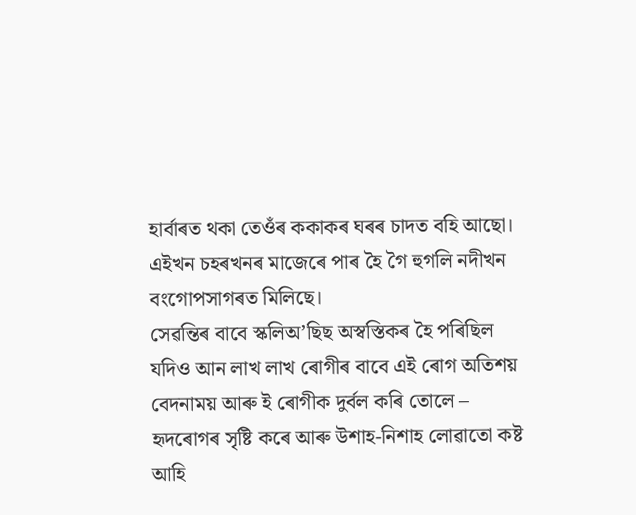হাৰ্বাৰত থকা তেওঁৰ ককাকৰ ঘৰৰ চাদত বহি আছো। এইখন চহৰখনৰ মাজেৰে পাৰ হৈ গৈ হুগলি নদীখন বংগোপসাগৰত মিলিছে।
সেৱন্তিৰ বাবে স্কলিঅ’ছিছ অস্বস্তিকৰ হৈ পৰিছিল যদিও আন লাখ লাখ ৰোগীৰ বাবে এই ৰোগ অতিশয় বেদনাময় আৰু ই ৰোগীক দুৰ্বল কৰি তোলে – হৃদৰোগৰ সৃষ্টি কৰে আৰু উশাহ-নিশাহ লোৱাতো কষ্ট আহি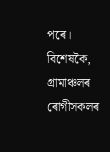পৰে। বিশেষকৈ, গ্ৰামাঞ্চলৰ ৰোগীসকলৰ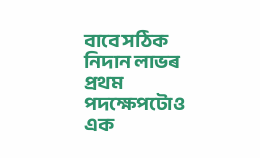বাবে সঠিক নিদান লাভৰ প্ৰথম পদক্ষেপটোও এক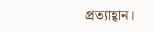প্ৰত্যাহ্বান।